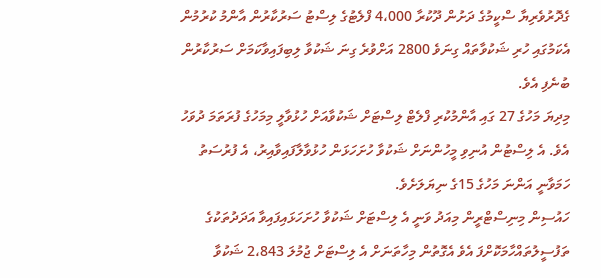ގެދޮރުވެރިޔާ ސްކީމުގެ ދަށުން ދޫކުރާ 4،000 ފްލެޓުގެ ލިސްޓު ސަރުކާރުން އާންމު ކުރުމުން އެކަމުގައި ހުރި ޝަކުވާތައް ގިނަވެ 2800 އަށްވުރެ ގިނަ ޝަކުވާ ލިބިފައިވާކަމަށް ސަރުކާރުން ބުނެފި އެވެ.
މިދިޔަ މަހުގެ 27 ގައި އާންމުކުރި ފްލެޓް ލިސްޓަށް ޝަކުވާއަށް ހުޅުވާލީ މިމަހުގެ ފުރަތަމަ ދުވަހު އެވެ. އެ ލިސްޓުން އުނިވި މީހުންނަށް ޝަކުވާ ހުށަހަޅަން ހުޅުވާލާފައިވާއިރު، އެ ފުރުސަތު ހަމަވާނީ އަންނަ މަހުގެ 15ގެ ނިޔަލަށެވެ.
ހައުސިން މިނިސްޓްރީން މިއަދު ވަނީ އެ ލިސްޓަށް ޝަކުވާ ހުށަހަޅައިފައިވާ އަދަދުތަކުގެ ތަފުސީލުތައްހާމަކޮށްފަ އެވެ އެގޮތުން މިހާތަނަށް އެ ލިސްޓަށް ޖުމުލަ 2،843 ޝަކުވާ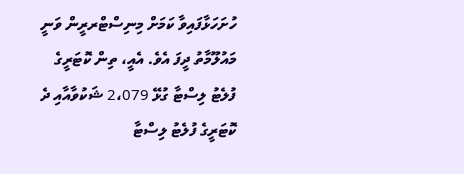ހުށަހަޅާފައިވާ ކަމަށް މިނިސްޓްރރީން ވަނީ މައުލޫމާތު ދީފަ އެވެ. އެއީ، ތިން ކޮޓަރީގެ ފުލެޓު ލިސްޓާ ގުޅޭ 2،079 ޝަކުވާއާއި ދެ ކޮޓަރީގެ ފުލެޓު ލިސްޓާ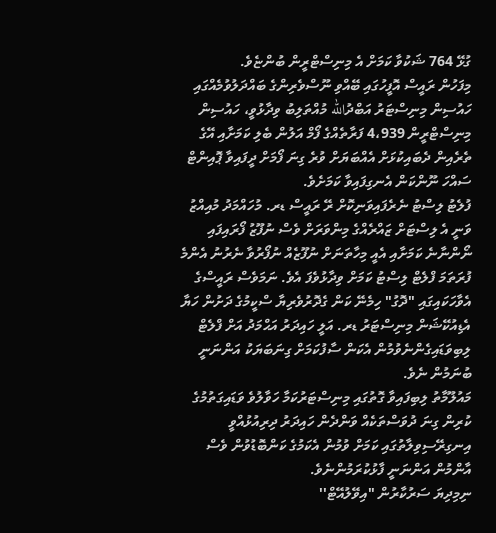ގުޅޭ 764 ޝަކުވާ ކަމަށް އެ މިނިސްޓްރީން ބުންޏެވެ.
މިފަހުން ރައީސް އޮފީހުގައި ބޭއްވި ނޫސްވެރިންގެ ބައްދަލުވުމެއްގައި ހައުސިން މިނިސްޓަރު އަބްދުالله މުއްތަލިބު ވިދާޅުވީ، ހައުސިން މިނިސްޓްރީން 4،939 ފަރާތެއްގެ ފޯމް އަލުން ބެލި ކަމަށާއި އޭގެ ތެރެއިން ދެބައިކުޅަށް އެއްބަޔަށް ވުރެ ގިނަ ފޯމަށް ދީފައިވާ ޕޮއިންޓް ސައްހަ ނޫންކަން އެނގިފައިވާ ކަމަށެވެ.
ފުލެޓު ލިސްޓު ނެރެފައިވަނިކޮށް ރޭ ރައީސް ޑރ. މުހައްމަދު މުއިއްޒު ވަނީ އެ ލިސްޓަށް ޒައްރެއްގެ މިންވަރަށް ވެސް ނުފޫޒު ފޯރައިފައި ނޯންނާނެ ކަމަށާއި އެއީ މިހާތަނަށް ނުފޫޒެއް ނުފޯރުވާ ނެރުނު އެންމެ ފުރަތަމަ ފްލެޓް ލިސްޓު ކަމަށް ވިދާޅުވެފަ އެވެ. ނަމަވެސް ރައީސްގެ އެވާހަކައިގައި "ދޮގު" ހިމެނޭ ކަން ގެދޮރުވެރިޔާ ސްކީމުގެ ދަށުން ހަޔާ އެޑިއުކޭޝަން މިނިސްޓަރު ޑރ. އަލީ ހައިދަރު އަޙްމަދު އަށް ފްލެޓް ލިބިވަޑައިގެންނެވުމުން އެކަން ސާފުކަމަށް ގިނަބަޔަކު އަންނަނީ ބުނަމުން ނެވެ.
މައުލޫމާތު ލިބިފައިވާ ގޮތުގައި މިނިސްޓަރުކަމާ ހަވާލުވެ ވަޑައިގަތުމުގެ ކުރިން ގިނަ ދުވަސްތަކެއް ވަންދެން ހައިދަރު ދިރިއުޅުއްވީ އިނގިރޭސިވިލާތުގައި ކަމަށް ވުމުން އެކަމުގެ ކަންބޮޑުވުން ވެސް އާންމުން އަންނަނީ ފާޅުކުރަމުންނެވެ.
ނިމިދިޔަ ސަރުކާރުން "އިވޭލުއޭޓް''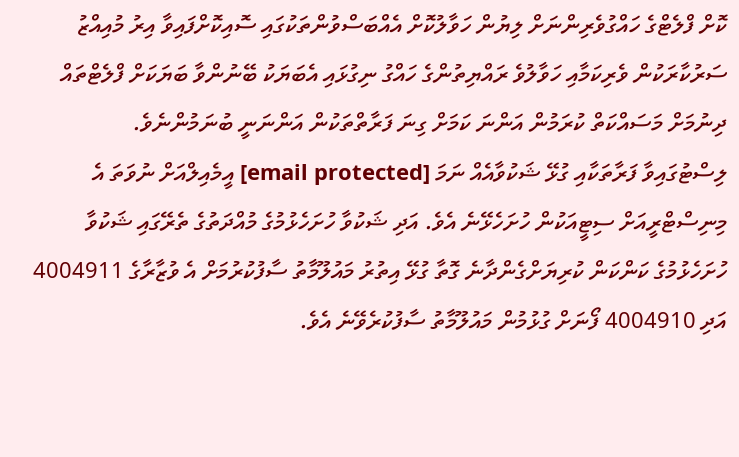ކޮށް ފްލެޓްގެ ހައްގުވެރިންނަށް ލިޔުން ހަވާލުކޮށް އެއްބަސްވުންތަކުގައި ސޮއިކޮށްފައިވާ އިރު މުއިއްޒު ސަރުކާރަކުން ވެރިކަމާއި ހަވާލުވެ ރައްޔިތުންގެ ހައްގު ނިގުޅައި އެބަޔަކު ބޭނުންވާ ބަޔަކަށް ފްލެޓްތައް ދިނުމަށް މަސައްކަތް ކުރަމުން އަންނަ ކަމަށް ގިނަ ފަރާތްތަކުން އަންނަނީ ބުނަމުންނެވެ.
ލިސްޓުގައިވާ ފަރާތަކާއި ގުޅޭ ޝަކުވާއެއް ނަމަ [email protected] އީމެއިލްއަށް ނުވަތަ އެ މިނިސްޓްރީއަށް ސިޓީއަކުން ހުށަހެޅޭނެ އެވެ. އަދި ޝަކުވާ ހުށަހެޅުމުގެ މުއްދަތުގެ ތެރޭގައި ޝަކުވާ ހުށަހެޅުމުގެ ކަންކަން ކުރިޔަށްގެންދާނެ ގޮތާ ގުޅޭ އިތުރު މައުލޫމާތު ސާފުކުރުމަށް އެ ވުޒާރާގެ 4004911 އަދި 4004910 ފޯނަށް ގުޅުމުން މައުލޫމާތު ސާފުކުރެވޭނެ އެވެ.